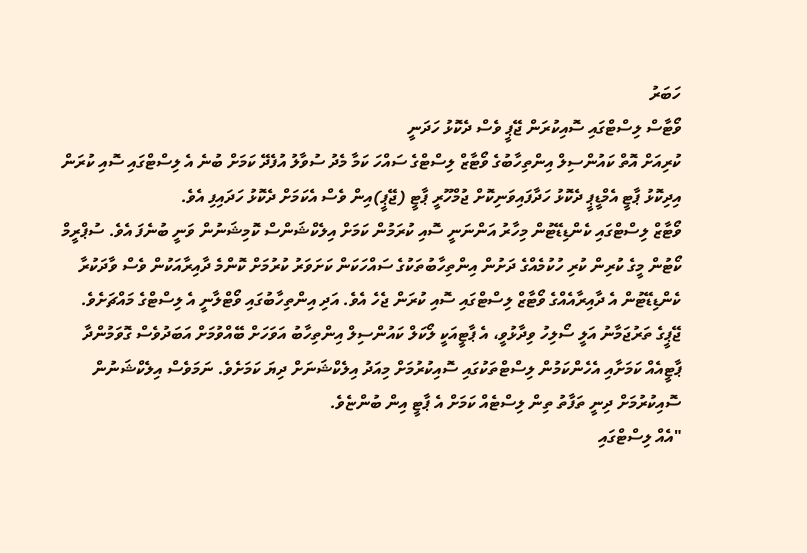ހަބަރު
ވޯޓާސް ލިސްޓްގައި ސޮއިކުރަން ޖޭޕީ ވެސް ދެކޮޅު ހަދަނީ
ކުރިއަށް އޮތް ކައުންސިލް އިންތިހާބުގެ ވޯޓާޒް ލިސްޓްގެ ސައްހަ ކަމާ މެދު ސުވާލު އުފެދޭ ކަމަށް ބުނެ އެ ލިސްޓްގައި ސޮއި ކުރަން އިދިކޮޅު ޕާޓީ އެމްޑީޕީ ދެކޮޅު ހަދާފައިވަނިކޮށް ޖުމްހޫރީ ޕާޓީ (ޖޭޕީ)އިން ވެސް އެކަމަށް ދެކޮޅު ހަދައިފި އެވެ.
ވޯޓާޒް ލިސްޓްގައި ކެންޑިޑޭޓުން މިހާރު އަންނަނީ ސޮއި ކުރަމުން ކަމަށް އިލެކްޝަންސް ކޮމިޝަނުން ވަނީ ބުނެފަ އެވެ. ސުޕްރީމް ކޯޓުން މީގެ ކުރިން ކުރި ހުކުމެއްގެ ދަށުން އިންތިހާބުތަކުގެ ސައްހަކަން ކަށަވަރު ކުރުމަށް ކޮންމެ ދާއިރާއަކުން ވެސް ވާދަކުރާ ކެންޑިޑޭޓުން އެ ދާއިރާއެއްގެ ވޯޓާޒް ލިސްޓްގައި ސޮއި ކުރަން ޖެހެ އެވެ. އަދި އިންތިހާބުގައި ވޯޓްލާނީ އެ ލިސްޓްގެ މައްޗަށެވެ.
ޖޭޕީގެ ތަރުޖަމާނު އަލީ ސޯލިހު ވިދާޅުވީ، އެ ޕާޓީއަކީ ލޯކަލް ކައުންސިލް އިންތިހާބު އަވަހަށް ބޭއްވުމަށް އަބަދުވެސް ގޮވަމުންދާ ޕާޓީއެއް ކަމަށާއި އެހެންކަމުން ލިސްޓްތަކުގައި ސޮއިކުރުމަށް މިއަދު އިލެކްޝަނަށް ދިޔަ ކަމަށެވެ. ނަމަވެސް އިލެކްޝަނުން ސޮއިކުރުމަށް ދިނީ ތަފާތު ތިން ލިސްޓެއް ކަމަށް އެ ޕާޓީ އިން ބުންޏެވެ.
"އެއް ލިސްޓްގައި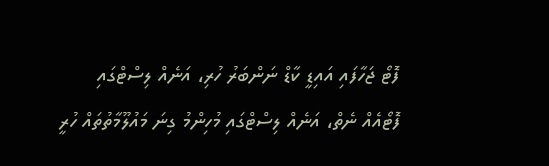ފޮޓޯ ޖަހާފައި އައިޑީ ކާޑް ނަންބަރު ހުރި، އަނެއް ލިސްޓްގައި ފޮޓޯއެއް ނެތް، އަނެއް ލިސްޓްގައި މުހިންމު ގިނަ މައުލޫމާތުތައް ހުރީ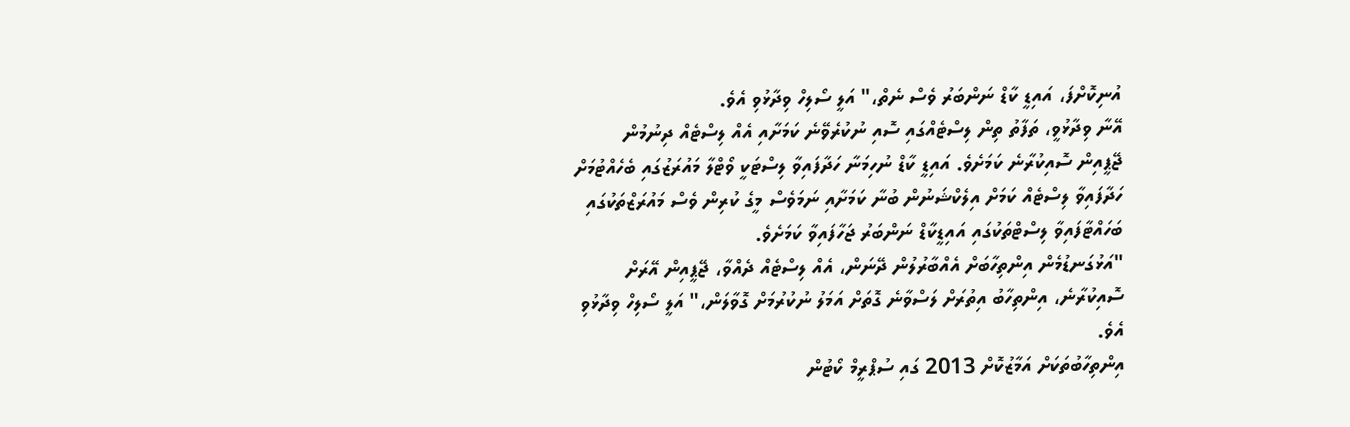އުނިކޮށްފަ، އައިޑީ ކާޑް ނަންބަރު ވެސް ނެތް،" އަލީ ސޯލިހް ވިދާޅުވި އެވެ.
އޭނާ ވިދާޅުވީ، ތަފާތު ތިން ލިސްޓެއްގައި ސޮއި ނުކުރެވޭނެ ކަމަށާއި އެއް ލިސްޓެއް ދިނުމުން ޖޭޕީއިން ސޮއިކުރާނެ ކަމަށެވެ. އައިޑީ ކާޑް ނުހިމަނާ ހަދާފައިވާ ލިސްޓަކީ ވޯޓްލާ މައުރަޒުގައި ބެހެއްޓުމަށް ހަދާފައިވާ ލިސްޓެއް ކަމަށް އިލެކްޝަނުން ބުނާ ކަމަށާއި ނަމަވެސް މީގެ ކުރިން ވެސް މައުރަޒްތަކުގައި ބަހައްޓާފައިވާ ލިސްޓްތަކުގައި އައިޑީކާޑް ނަންބަރު ޖަހާފައިވާ ކަމަށެވެ.
"އަޅުގަނޑުމެން އިންތިހާބަށް އެއްބާރުލުން ދޭނަން، އެއް ލިސްޓެއް ދެއްވާ، ޖޭޕީއިން އޭރަށް ސޮއިކުރާނެ، އިންތިހާބު އިތުރަށް ލަސްވާނެ ގޮތަށް އަމަލު ނުކުރުމަށް ގޮވާލަން،" އަލީ ސޯލިހް ވިދާޅުވި އެވެ.
އިންތިހާބުތަކަށް އަމާޒުކޮށް 2013 ގައި ސުޕްރީމް ކޯޓުން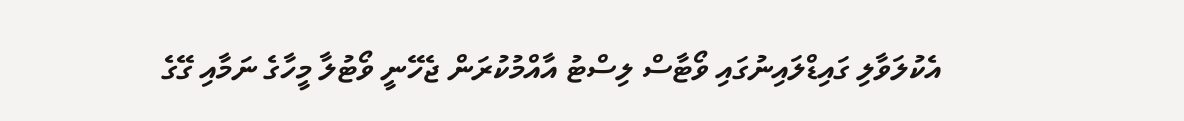އެކުލަވާލި ގައިޑްލައިނުގައި ވޯޓާސް ލިސްޓު އާއްމުކުރަން ޖެހޭނީ ވޯޓުލާ މީހާގެ ނަމާއި ގޭގެ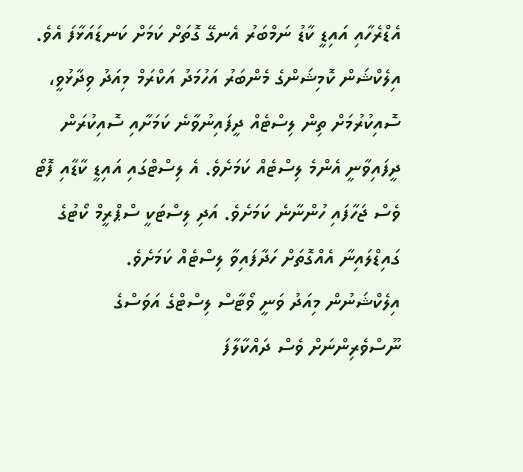އެޑްރެހާއި އައިޑީ ކާޑު ނަމްބަރު އެނގޭ ގޮތަށް ކަމަށް ކަނޑައަޅާފަ އެވެ.
އިލެކްޝަން ކޮމިޝަންގެ މެންބަރު އަހުމަދު އަކްރަމް މިއަދު ވިދާޅުވީ، ސޮއިކުރުމަށް ތިން ލިސްޓެއް ދީފައިނުވާނެ ކަމަށާއި ސޮއިކުރަން ދީފައިވާނީ އެންމެ ލިސްޓެއް ކަމަށެވެ. އެ ލިސްޓްގައި އައިޑީ ކާޑާއި ފޮޓޯ ވެސް ޖަހާފައި ހުންނާނެ ކަމަށެވެ. އަދި ލިސްޓަކީ ސްޕްރީމް ކޯޓުގެ ގައިޑްލައިނާ އެއްގޮތަށް ހަދާފައިވާ ލިސްޓެއް ކަމަށެވެ.
އިލެކްޝަނުން މިއަދު ވަނީ ވޯޓާސް ލިސްޓްގެ އަވަސްގެ ނޫސްވެރިންނަށް ވެސް ދައްކާލާފަ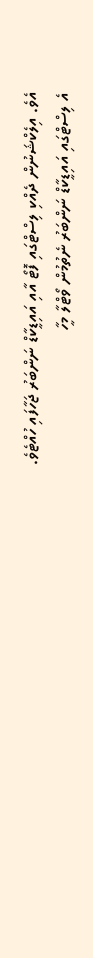އެވެ. އިލެކްޝަނުން ދެއްކި ލިސްޓްގައި ފޮޓޯ އާއި އައިޑީކާޑް ނަންބަރު ޖަހާފައި ހުއްޓެވެ.
އެ ލިސްޓްގައި އައިޑީކާޑް ނަންބަރު ނެތުމުން ވޯޓްލާ މީހާ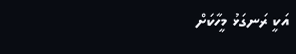އަކީ ރަނގަޅު މީހާކަށް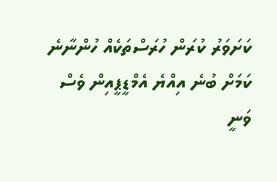ކަށަވަރު ކުރަން ހުރަސްތަކެއް ހުންނާނެ ކަމަށް ބުނެ އިއްޔެ އެމްޑީޕީއިން ވެސް ވަނީ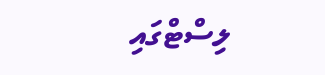ލިސްޓްގައި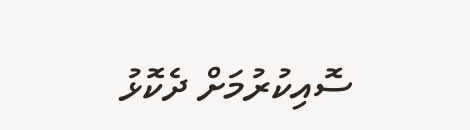ސޮއިކުރުމަށް ދެކޮޅު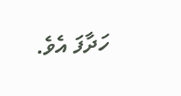ހަދާފަ އެވެ.